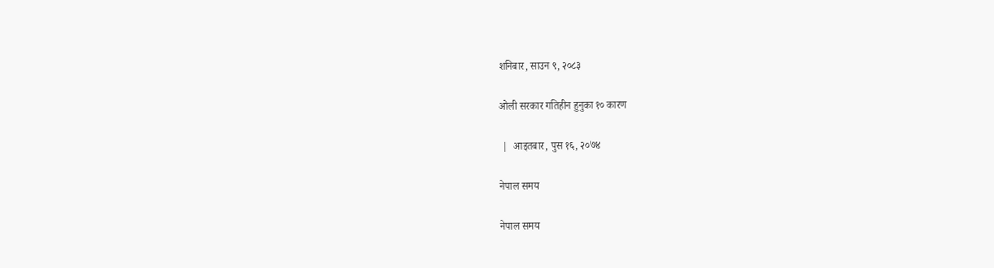शनिबार, साउन ९, २०८३

ओली सरकार गतिहीन हुनुका १० कारण

 |  आइतबार, पुस १६, २०७४

नेपाल समय

नेपाल समय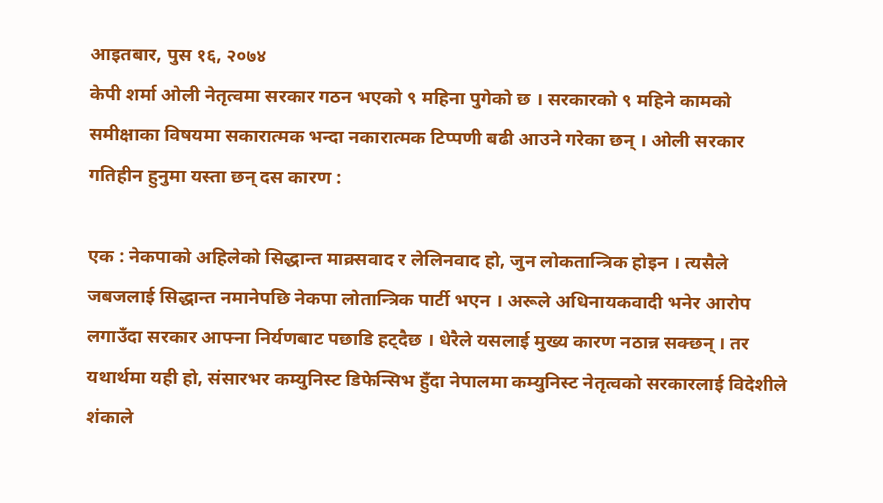आइतबार, पुस १६, २०७४
केपी शर्मा ओली नेतृत्वमा सरकार गठन भएको ९ महिना पुगेको छ । सरकारको ९ महिने कामको समीक्षाका विषयमा सकारात्मक भन्दा नकारात्मक टिप्पणी बढी आउने गरेका छन् । ओली सरकार गतिहीन हुनुमा यस्ता छन् दस कारण :

एक : नेकपाको अहिलेको सिद्धान्त माक्र्सवाद र लेलिनवाद हो, जुन लोकतान्त्रिक होइन । त्यसैले जबजलाई सिद्धान्त नमानेपछि नेकपा लोतान्त्रिक पार्टी भएन । अरूले अधिनायकवादी भनेर आरोप लगाउँदा सरकार आफ्ना निर्यणबाट पछाडि हट्दैछ । धेरैले यसलाई मुख्य कारण नठान्न सक्छन् । तर यथार्थमा यही हो, संसारभर कम्युनिस्ट डिफेन्सिभ हुँदा नेपालमा कम्युनिस्ट नेतृत्वको सरकारलाई विदेशीले शंकाले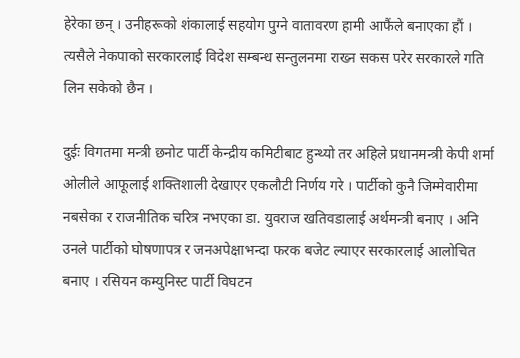हेरेका छन् । उनीहरूको शंकालाई सहयोग पुग्ने वातावरण हामी आफैंले बनाएका हौं । त्यसैले नेकपाको सरकारलाई विदेश सम्बन्ध सन्तुलनमा राख्न सकस परेर सरकारले गति लिन सकेको छैन ।

दुईः विगतमा मन्त्री छनोट पार्टी केन्द्रीय कमिटीबाट हुन्थ्यो तर अहिले प्रधानमन्त्री केपी शर्मा ओलीले आफूलाई शक्तिशाली देखाएर एकलौटी निर्णय गरे । पार्टीको कुनै जिम्मेवारीमा नबसेका र राजनीतिक चरित्र नभएका डा. युवराज खतिवडालाई अर्थमन्त्री बनाए । अनि उनले पार्टीको घोषणापत्र र जनअपेक्षाभन्दा फरक बजेट ल्याएर सरकारलाई आलोचित बनाए । रसियन कम्युनिस्ट पार्टी विघटन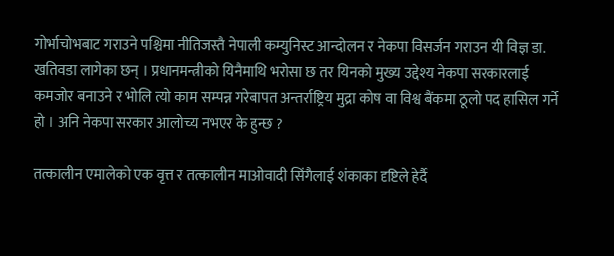गोर्भाचोभबाट गराउने पश्चिमा नीतिजस्तै नेपाली कम्युनिस्ट आन्दोलन र नेकपा विसर्जन गराउन यी विज्ञ डा. खतिवडा लागेका छन् । प्रधानमन्त्रीको यिनैमाथि भरोसा छ तर यिनको मुख्य उद्देश्य नेकपा सरकारलाई कमजोर बनाउने र भोलि त्यो काम सम्पन्न गरेबापत अन्तर्राष्ट्रिय मुद्रा कोष वा विश्व बैंकमा ठूलो पद हासिल गर्ने हो । अनि नेकपा सरकार आलोच्य नभएर के हुन्छ ?

तत्कालीन एमालेको एक वृत्त र तत्कालीन माओवादी सिंगैलाई शंकाका दृष्टिले हेर्दै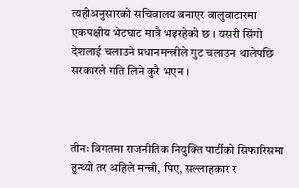त्यहीअनुसारको सचिवालय बनाएर बालुवाटारमा एकपक्षीय भेटघाट मात्रै भइरहेको छ । यसरी सिंगो देशलाई चलाउने प्रधानमन्त्रीले गुट चलाउन थालेपछि सरकारले गति लिने कुरै भएन ।



तीनः विगतमा राजनीतिक नियुक्ति पार्टीको सिफारिसमा हुन्थ्यो तर अहिले मन्त्री, पिए, सल्लाहकार र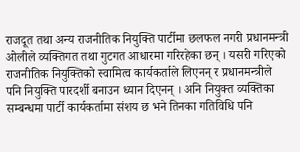राजदूत तथा अन्य राजनीतिक नियुक्ति पार्टीमा छलफल नगरी प्रधानमन्त्री ओलीले व्यक्तिगत तथा गुटगत आधारमा गरिरहेका छन् । यसरी गरिएको राजनीतिक नियुक्तिको स्वामित्व कार्यकर्ताले लिएनन् र प्रधानमन्त्रीले पनि नियुक्ति पारदर्शी बनाउन ध्यान दिएनन् । अनि नियुक्त व्यक्तिका सम्बन्धमा पार्टी कार्यकर्तामा संशय छ भने तिनका गतिविधि पनि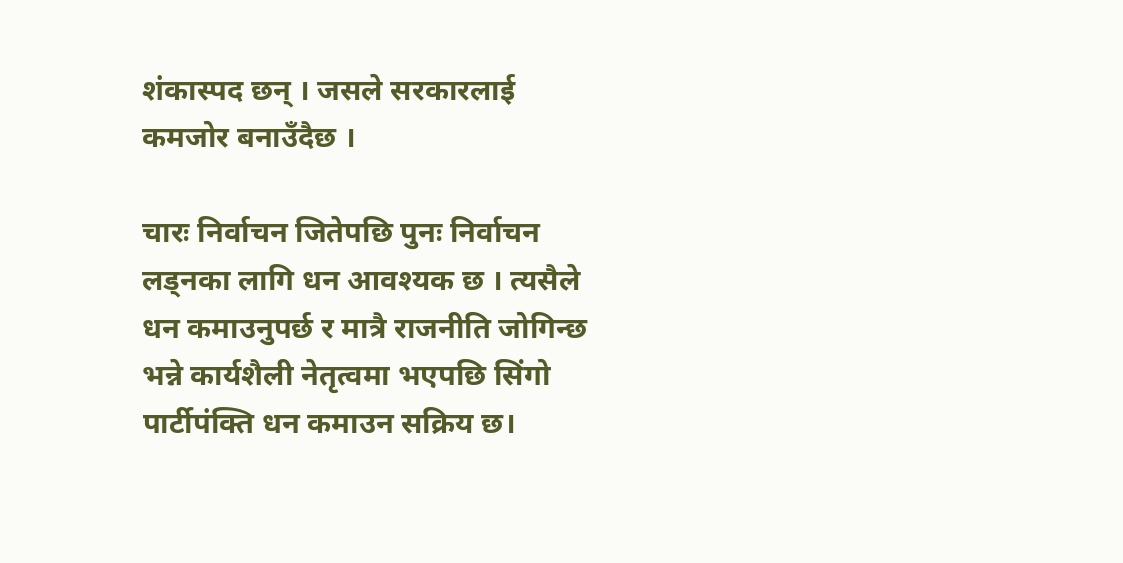शंकास्पद छन् । जसले सरकारलाई कमजोर बनाउँदैछ ।

चारः निर्वाचन जितेपछि पुनः निर्वाचन लड्नका लागि धन आवश्यक छ । त्यसैले धन कमाउनुपर्छ र मात्रै राजनीति जोगिन्छ भन्ने कार्यशैली नेतृत्वमा भएपछि सिंगो पार्टीपंक्ति धन कमाउन सक्रिय छ।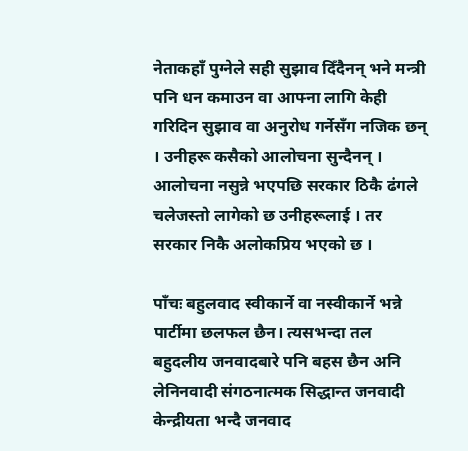नेताकहाँ पुग्नेले सही सुझाव दिँदैनन् भने मन्त्री पनि धन कमाउन वा आफ्ना लागि केही गरिदिन सुझाव वा अनुरोध गर्नेसँग नजिक छन् । उनीहरू कसैको आलोचना सुन्दैनन् । आलोचना नसुन्ने भएपछि सरकार ठिकै ढंगले चलेजस्तो लागेको छ उनीहरूलाई । तर सरकार निकै अलोकप्रिय भएको छ ।

पाँचः बहुलवाद स्वीकार्ने वा नस्वीकार्ने भन्ने पार्टीमा छलफल छैन। त्यसभन्दा तल बहुदलीय जनवादबारे पनि बहस छैन अनि लेनिनवादी संगठनात्मक सिद्धान्त जनवादी केन्द्रीयता भन्दै जनवाद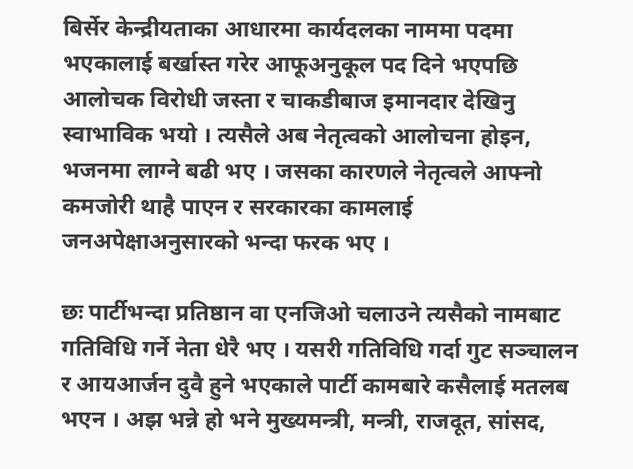बिर्सेर केन्द्रीयताका आधारमा कार्यदलका नाममा पदमा भएकालाई बर्खास्त गरेर आफूअनुकूल पद दिने भएपछि आलोचक विरोधी जस्ता र चाकडीबाज इमानदार देखिनु स्वाभाविक भयो । त्यसैले अब नेतृत्वको आलोचना होइन, भजनमा लाग्ने बढी भए । जसका कारणले नेतृत्वले आफ्नो कमजोरी थाहै पाएन र सरकारका कामलाई जनअपेक्षाअनुसारको भन्दा फरक भए ।

छः पार्टीभन्दा प्रतिष्ठान वा एनजिओ चलाउने त्यसैको नामबाट गतिविधि गर्ने नेता धेरै भए । यसरी गतिविधि गर्दा गुट सञ्चालन र आयआर्जन दुवै हुने भएकाले पार्टी कामबारे कसैलाई मतलब भएन । अझ भन्ने हो भने मुख्यमन्त्री, मन्त्री, राजदूत, सांसद,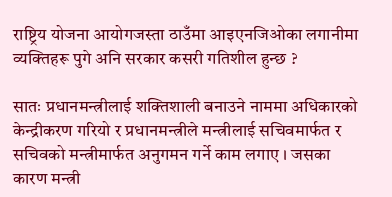राष्ट्रिय योजना आयोगजस्ता ठाउँमा आइएनजिओका लगानीमा व्यक्तिहरू पुगे अनि सरकार कसरी गतिशील हुन्छ ?

सातः प्रधानमन्त्रीलाई शक्तिशाली बनाउने नाममा अधिकारको केन्द्रीकरण गरियो र प्रधानमन्त्रीले मन्त्रीलाई सचिवमार्फत र सचिवको मन्त्रीमार्फत अनुगमन गर्ने काम लगाए । जसका कारण मन्त्री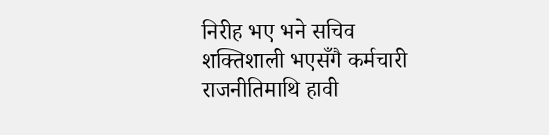निरीह भए भने सचिव शक्तिशाली भएसँगै कर्मचारी राजनीतिमाथि हावी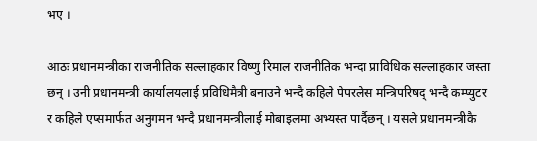भए ।

आठः प्रधानमन्त्रीका राजनीतिक सल्लाहकार विष्णु रिमाल राजनीतिक भन्दा प्राविधिक सल्लाहकार जस्ता छन् । उनी प्रधानमन्त्री कार्यालयलाई प्रविधिमैत्री बनाउने भन्दै कहिले पेपरलेस मन्त्रिपरिषद् भन्दै कम्प्युटर र कहिले एप्समार्फत अनुगमन भन्दै प्रधानमन्त्रीलाई मोबाइलमा अभ्यस्त पार्दैछन् । यसले प्रधानमन्त्रीकै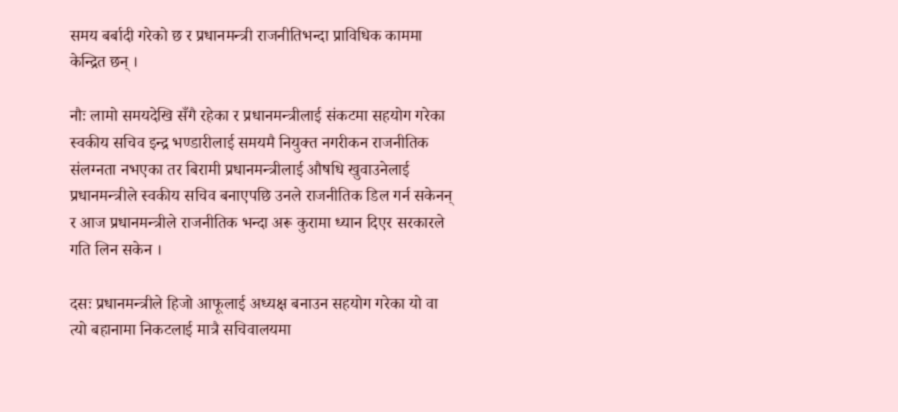समय बर्बादी गरेको छ र प्रधानमन्त्री राजनीतिभन्दा प्राविधिक काममा केन्द्रित छन् ।

नौः लामो समयदेखि सँगै रहेका र प्रधानमन्त्रीलाई संकटमा सहयोग गरेका स्वकीय सचिव इन्द्र भण्डारीलाई समयमै नियुक्त नगरीकन राजनीतिक संलग्नता नभएका तर बिरामी प्रधानमन्त्रीलाई औषधि खुवाउनेलाई प्रधानमन्त्रीले स्वकीय सचिव बनाएपछि उनले राजनीतिक डिल गर्न सकेनन् र आज प्रधानमन्त्रीले राजनीतिक भन्दा अरू कुरामा ध्यान दिएर सरकारले गति लिन सकेन ।

दसः प्रधानमन्त्रीले हिजो आफूलाई अध्यक्ष बनाउन सहयोग गरेका यो वा त्यो बहानामा निकटलाई मात्रै सचिवालयमा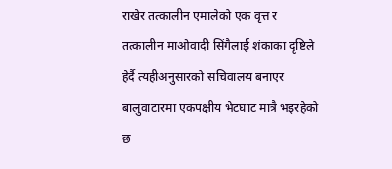राखेर तत्कालीन एमालेको एक वृत्त र तत्कालीन माओवादी सिंगैलाई शंकाका दृष्टिले हेर्दै त्यहीअनुसारको सचिवालय बनाएर बालुवाटारमा एकपक्षीय भेटघाट मात्रै भइरहेको छ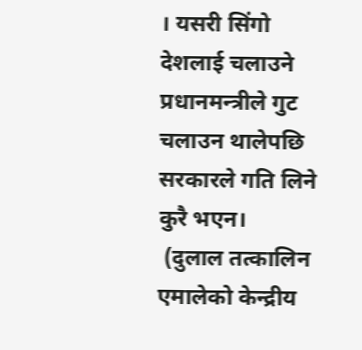। यसरी सिंगो देशलाई चलाउने प्रधानमन्त्रीले गुट चलाउन थालेपछि सरकारले गति लिने कुरै भएन।
 (दुलाल तत्कालिन एमालेको केन्द्रीय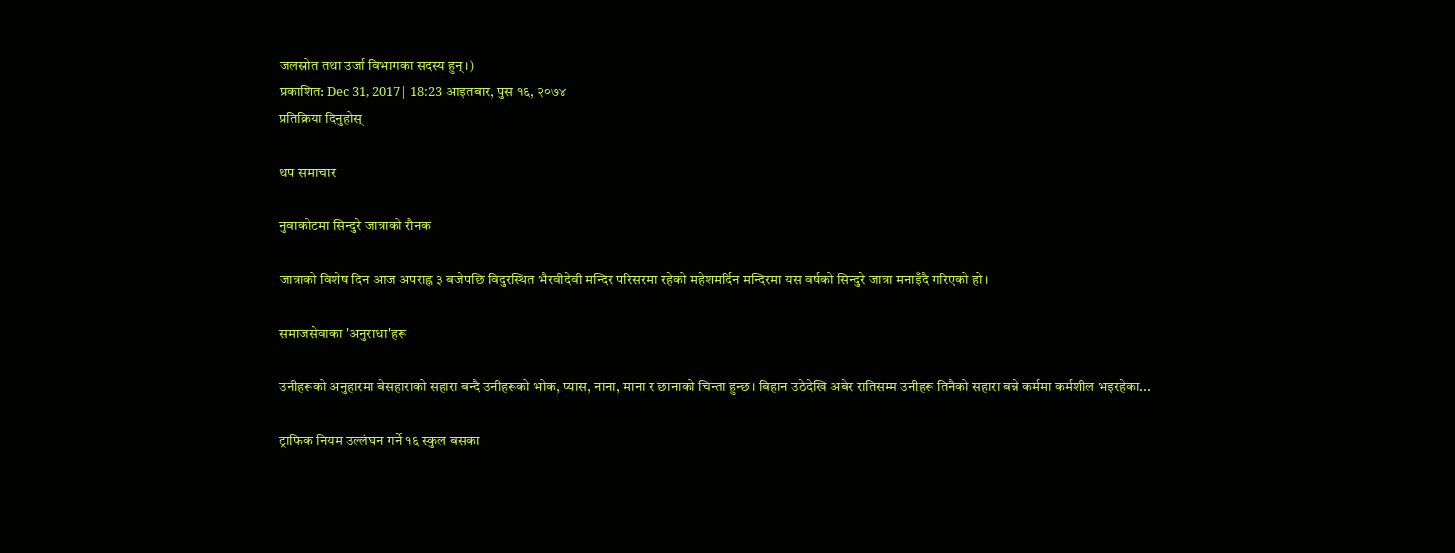जलस्रोत तथा उर्जा विभागका सदस्य हुन्।)
प्रकाशित: Dec 31, 2017| 18:23 आइतबार, पुस १६, २०७४
प्रतिक्रिया दिनुहोस्

थप समाचार

नुवाकोटमा सिन्दुरे जात्राको रौनक

जात्राको विशेष दिन आज अपराह्न ३ बजेपछि विदुरस्थित भैरवीदेवी मन्दिर परिसरमा रहेको महेशमर्दिन मन्दिरमा यस वर्षको सिन्दुरे जात्रा मनाइँदै गरिएको हो।

समाजसेवाका 'अनुराधा'हरू

उनीहरूको अनुहारमा बेसहाराको सहारा बन्दै उनीहरूको भोक, प्यास, नाना, माना र छानाको चिन्ता हुन्छ। बिहान उठेदेखि अबेर रातिसम्म उनीहरू तिनैको सहारा बन्ने कर्ममा कर्मशील भइरहेका...

ट्राफिक नियम उल्लंघन गर्ने १६ स्कुल बसका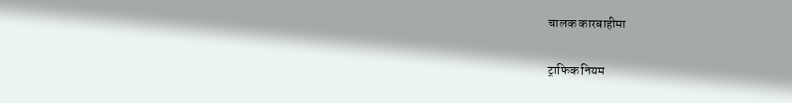चालक कारबाहीमा

ट्राफिक नियम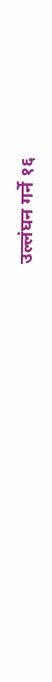उल्लंघन गर्ने १६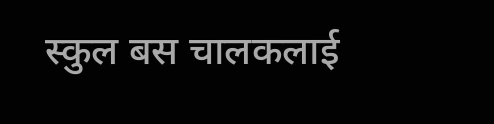स्कुल बस चालकलाई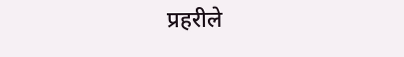प्रहरीले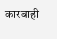कारबाही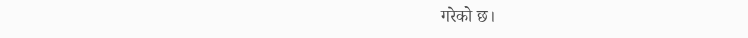गरेको छ।